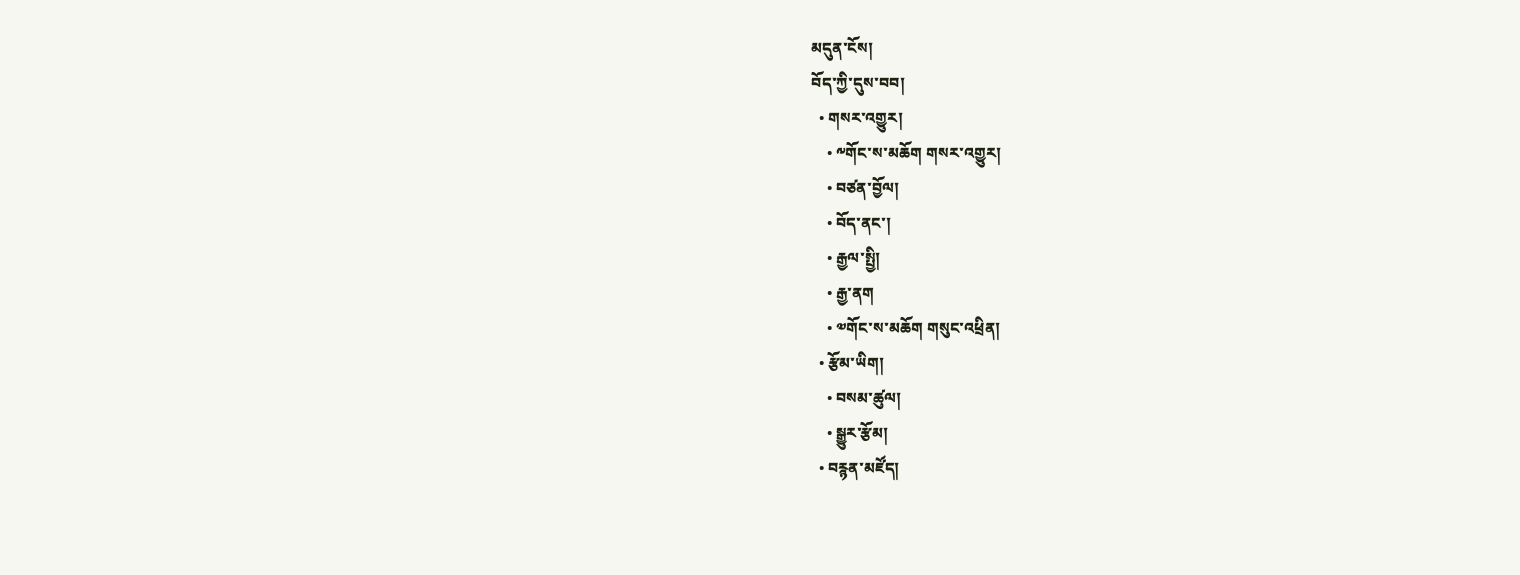མདུན་ངོས།
བོད་ཀྱི་དུས་བབ།
  • གསར་འགྱུར།
    • ༸གོང་ས་མཆོག གསར་འགྱུར།
    • བཙན་བྱོལ།
    • བོད་ནང་།
    • རྒྱལ་སྤྱི།
    • རྒྱ་ནག
    • ༧གོང་ས་མཆོག གསུང་འཕྲིན།
  • རྩོམ་ཡིག།
    • བསམ་ཚུལ།
    • སྒྱུར་རྩོམ།
  • བརྙན་མཛོད།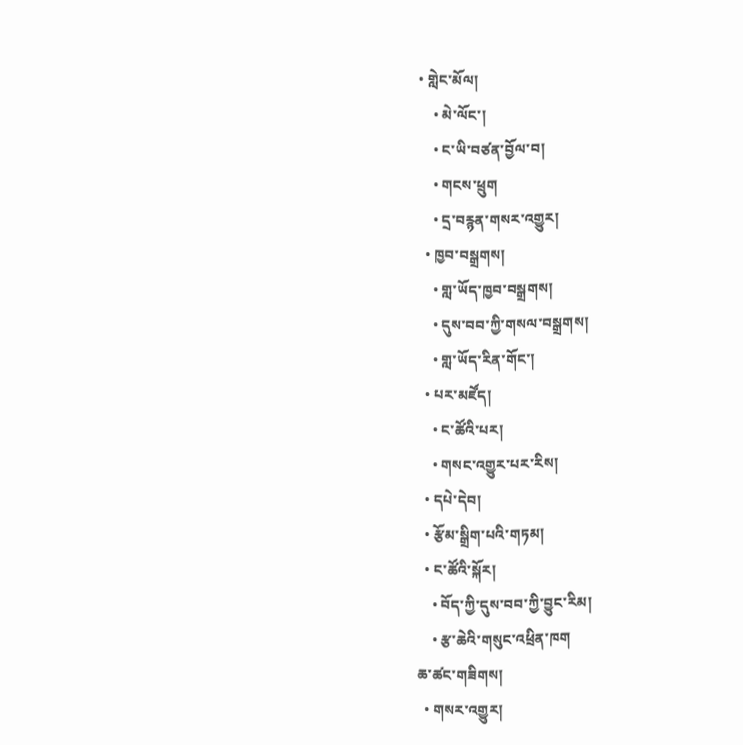• གླེང་མོལ།
    • མེ་ལོང་།
    • ང་ཡི་བཙན་བྱོལ་བ།
    • གངས་ཕྲུག
    • དྲ་བརྙན་གསར་འགྱུར།
  • ཁྱབ་བསྒྲགས།
    • གླ་ཡོད་ཁྱབ་བསྒྲགས།
    • དུས་བབ་ཀྱི་གསལ་བསྒྲགས།
    • གླ་ཡོད་རིན་གོང་།
  • པར་མཛོད།
    • ང་ཚོའི་པར།
    • གསང་འགྱུར་པར་རིས།
  • དཔེ་དེབ།
  • རྩོམ་སྒྲིག་པའི་གཏམ།
  • ང་ཚོའི་སྐོར།
    • བོད་ཀྱི་དུས་བབ་ཀྱི་བྱུང་རིམ།
    • རྩ་ཆེའི་གསུང་འཕྲིན་ཁག
ཆ་ཚང་གཟིགས།
  • གསར་འགྱུར།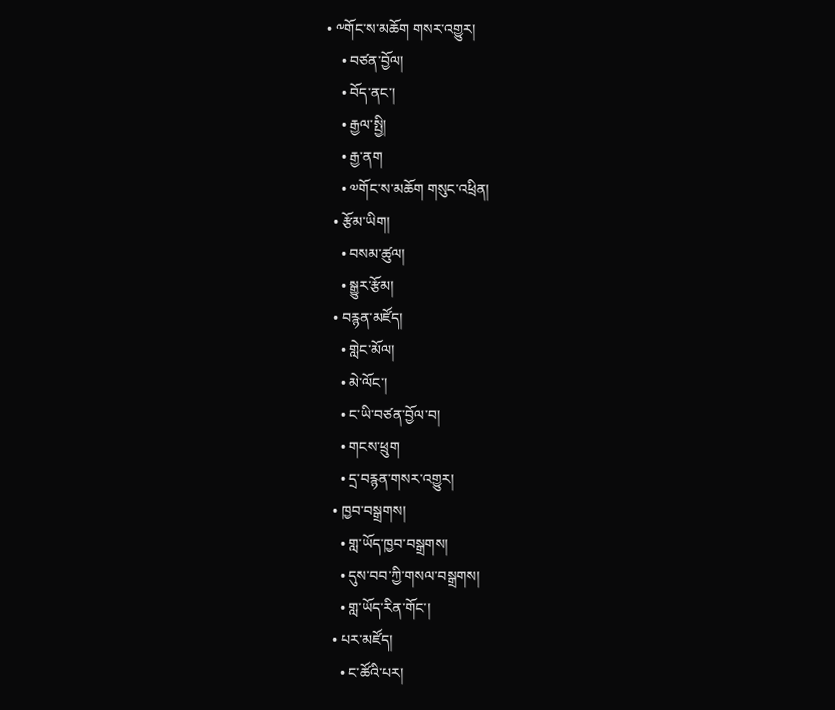• ༸གོང་ས་མཆོག གསར་འགྱུར།
    • བཙན་བྱོལ།
    • བོད་ནང་།
    • རྒྱལ་སྤྱི།
    • རྒྱ་ནག
    • ༧གོང་ས་མཆོག གསུང་འཕྲིན།
  • རྩོམ་ཡིག།
    • བསམ་ཚུལ།
    • སྒྱུར་རྩོམ།
  • བརྙན་མཛོད།
    • གླེང་མོལ།
    • མེ་ལོང་།
    • ང་ཡི་བཙན་བྱོལ་བ།
    • གངས་ཕྲུག
    • དྲ་བརྙན་གསར་འགྱུར།
  • ཁྱབ་བསྒྲགས།
    • གླ་ཡོད་ཁྱབ་བསྒྲགས།
    • དུས་བབ་ཀྱི་གསལ་བསྒྲགས།
    • གླ་ཡོད་རིན་གོང་།
  • པར་མཛོད།
    • ང་ཚོའི་པར།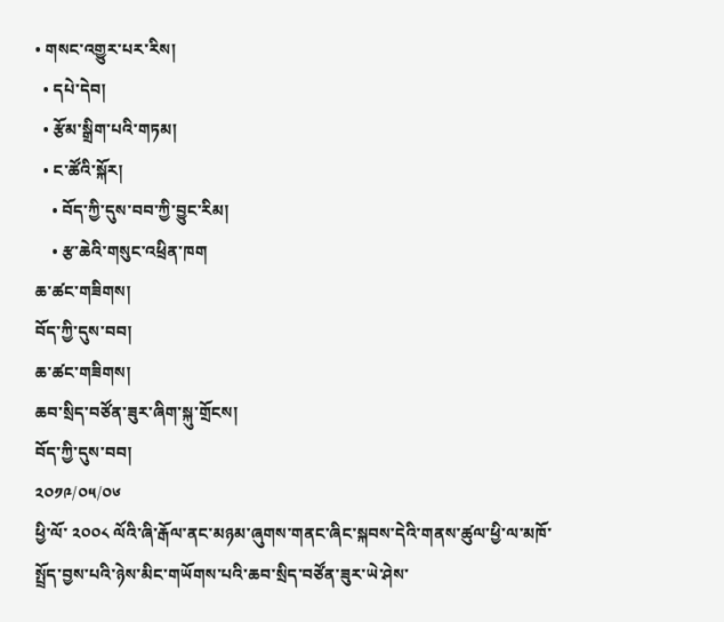• གསང་འགྱུར་པར་རིས།
  • དཔེ་དེབ།
  • རྩོམ་སྒྲིག་པའི་གཏམ།
  • ང་ཚོའི་སྐོར།
    • བོད་ཀྱི་དུས་བབ་ཀྱི་བྱུང་རིམ།
    • རྩ་ཆེའི་གསུང་འཕྲིན་ཁག
ཆ་ཚང་གཟིགས།
བོད་ཀྱི་དུས་བབ།
ཆ་ཚང་གཟིགས།
ཆབ་སྲིད་བཙོན་ཟུར་ཞིག་སྐུ་གྲོངས།
བོད་ཀྱི་དུས་བབ།
༢༠༡༩/༠༥/༠༦
ཕྱི་ལོ་ ༢༠༠༨ ལོའི་ཞི་རྒོལ་ནང་མཉམ་ཞུགས་གནང་ཞིང་སྐབས་དེའི་གནས་ཚུལ་ཕྱི་ལ་མཁོ་སྤྲོད་བྱས་པའི་ཉེས་མིང་གཡོགས་པའི་ཆབ་སྲིད་བཙོན་ཟུར་ཡེ་ཤེས་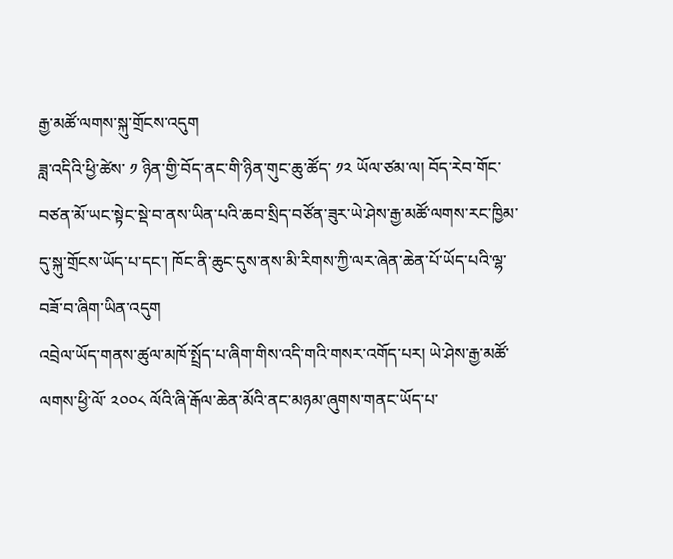རྒྱ་མཚོ་ལགས་སྐུ་གྲོངས་འདུག
ཟླ་འདིའི་ཕྱི་ཚེས་ ༡ ཉིན་གྱི་བོད་ནང་གི་ཉིན་གུང་ཆུ་ཚོད་ ༡༢ ཡོལ་ཙམ་ལ། བོད་རེབ་གོང་བཙན་མོ་ཡང་སྟེང་སྡེ་བ་ནས་ཡིན་པའི་ཆབ་སྲིད་བཙོན་ཟུར་ཡེ་ཤེས་རྒྱ་མཚོ་ལགས་རང་ཁྱིམ་དུ་སྐུ་གྲོངས་ཡོད་པ་དང་། ཁོང་ནི་ཆུང་དུས་ནས་མི་རིགས་ཀྱི་ལར་ཞེན་ཆེན་པོ་ཡོད་པའི་ལྷ་བཟོ་བ་ཞིག་ཡིན་འདུག
འབྲེལ་ཡོད་གནས་ཚུལ་མཁོ་སྤྲོད་པ་ཞིག་གིས་འདི་གའི་གསར་འགོད་པར། ཡེ་ཤེས་རྒྱ་མཚོ་ལགས་ཕྱི་ལོ་ ༢༠༠༨ ལོའི་ཞི་རྒོལ་ཆེན་མོའི་ནང་མཉམ་ཞུགས་གནང་ཡོད་པ་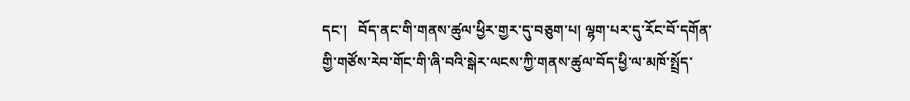དང་།   བོད་ནང་གི་གནས་ཚུལ་ཕྱིར་གྱར་དུ་བཅུག་པ། ལྷག་པར་དུ་རོང་བོ་དགོན་གྱི་གཙོས་རེབ་གོང་གི་ཞི་བའི་སྒེར་ལངས་ཀྱི་གནས་ཚུལ་བོད་ཕྱི་ལ་མཁོ་སྤྲོད་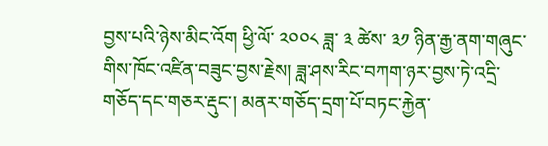བྱས་པའི་ཉེས་མིང་འོག ཕྱི་ལོ་ ༢༠༠༨ ཟླ་ ༣ ཚེས་ ༣༡ ཉིན་རྒྱ་ནག་གཞུང་གིས་ཁོང་འཛིན་བཟུང་བྱས་རྗེས། ཟླ་ཤས་རིང་བཀག་ཉར་བྱས་ཏེ་འདྲི་གཅོད་དང་གཅར་རྡུང་། མནར་གཅོད་དྲག་པོ་བཏང་རྐྱེན་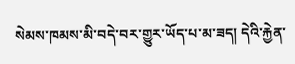སེམས་ཁམས་མི་བདེ་བར་གྱུར་ཡོད་པ་མ་ཟད། དེའི་རྐྱེན་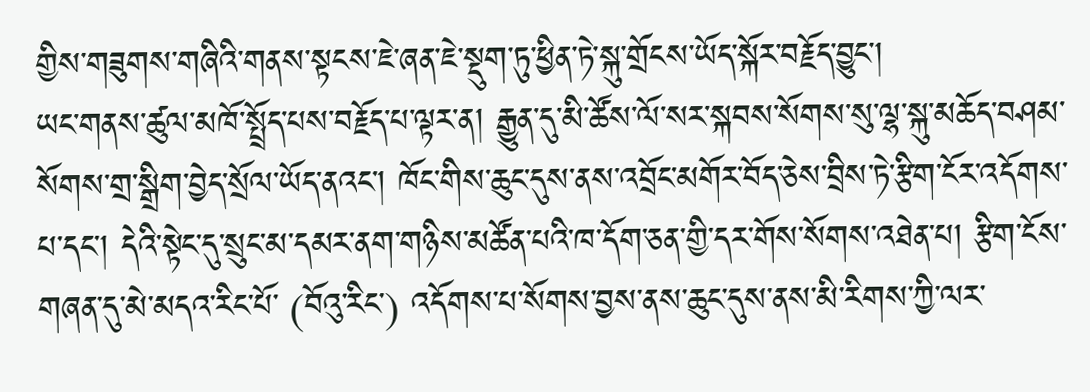གྱིས་གཟུགས་གཞིའི་གནས་སྟངས་ཇེ་ཞན་ཇེ་སྡུག་ཏུ་ཕྱིན་ཏེ་སྐུ་གྲོངས་ཡོད་སྐོར་བརྗོད་བྱུང་།
ཡང་གནས་ཚུལ་མཁོ་སྤྲོད་པས་བརྗོད་པ་ལྟར་ན། རྒྱུན་དུ་མི་ཚོས་ལོ་སར་སྐབས་སོགས་སུ་ལྷ་སྐུ་མཆོད་བཤམ་སོགས་གྲ་སྒྲིག་བྱེད་སྲོལ་ཡོད་ནའང་། ཁོང་གིས་ཆུང་དུས་ནས་འབྲོང་མགོར་བོད་ཅེས་བྲིས་ཏེ་རྩིག་ངོར་འདོགས་པ་དང་། དེའི་སྟེང་དུ་སྲུང་མ་དམར་ནག་གཉིས་མཚོན་པའི་ཁ་དོག་ཅན་གྱི་དར་གོས་སོགས་འཐེན་པ། རྩིག་ངོས་གཞན་དུ་མེ་མདའ་རིང་པོ་ (བོའུ་རིང་) འདོགས་པ་སོགས་བྱས་ནས་ཆུང་དུས་ནས་མི་རིགས་ཀྱི་ལར་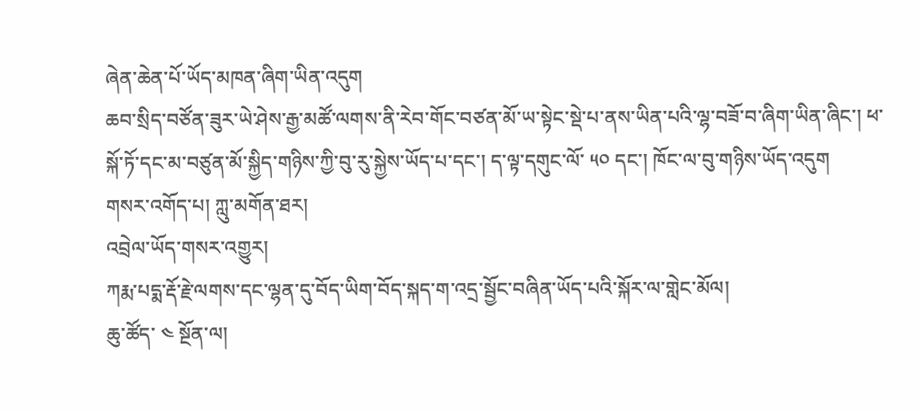ཞེན་ཆེན་པོ་ཡོད་མཁན་ཞིག་ཡིན་འདུག
ཆབ་སྲིད་བཙོན་ཟུར་ཡེ་ཤེས་རྒྱ་མཚོ་ལགས་ནི་རེབ་གོང་བཙན་མོ་ཡ་སྟེང་སྡེ་པ་ནས་ཡིན་པའི་ལྷ་བཟོ་བ་ཞིག་ཡིན་ཞིང་། ཕ་སྐོ་ཏོ་དང་མ་བཙུན་མོ་སྐྱིད་གཉིས་ཀྱི་བུ་རུ་སྐྱེས་ཡོད་པ་དང་། ད་ལྟ་དགུང་ལོ་ ༥༠ དང་། ཁོང་ལ་བུ་གཉིས་ཡོད་འདུག
གསར་འགོད་པ། ཀླུ་མགོན་ཐར།
འབྲེལ་ཡོད་གསར་འགྱུར།
ཀརྨ་པདྨ་རྡོ་རྗེ་ལགས་དང་ལྷན་དུ་བོད་ཡིག་བོད་སྐད་ག་འདྲ་སྦྱོང་བཞིན་ཡོད་པའི་སྐོར་ལ་གླེང་མོལ།
ཆུ་ཚོད་ ༤ སྔོན་ལ།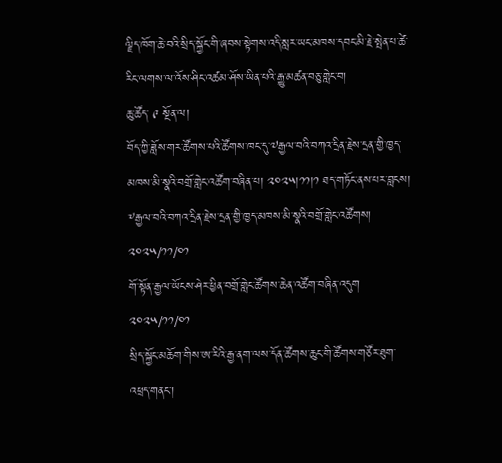ལྗིད་ཁོག་ཆེ་བའི་སྲིད་སྐྱོང་གི་ཞབས་སྟེགས་འདི་སླར་ཡང་མཁས་དབང་མི་རྗེ་སྤེན་པ་ཚེ་རིང་ལགས་ལ་འོས་ཤིང་འཚམ་ཤོས་ཡིན་པའི་རྒྱུ་མཚན་བཅུ་གླེང་བ།
ཆུ་ཚོད་ ༩ སྔོན་ལ།
བོད་ཀྱི་ཟློས་གར་ཚོགས་པའི་ཚོགས་ཁང་དུ་༧རྒྱལ་བའི་བཀའ་དྲིན་རྗེས་དྲན་གྱི་ཁྱད་མཁས་མི་སྣའི་བགྲོ་གླེང་འཚོག་བཞིན་པ། ༢༠༢༥།༡༡།༡ ཐད་གཏོང་ནས་པར་བླངས།
༸རྒྱལ་བའི་བཀའ་དྲིན་རྗེས་དྲན་གྱི་ཁྱད་མཁས་མི་སྣའི་བགྲོ་གླེང་འཚོགས།
༢༠༢༥/༡༡/༠༡
གོ་སྟོན་རྒྱལ་ཡོངས་ཤེར་ཕྱིན་བགྲོ་གླེང་ཚོགས་ཆེན་འཚོག་བཞིན་འདུག
༢༠༢༥/༡༡/༠༡
སྲིད་སྐྱོང་མཆོག་གིས་ཨ་རིའི་རྒྱ་ནག་ལས་དོན་ཚོགས་ཆུང་གི་ཚོགས་གཙོར་ཐུག་འཕྲད་གནང་།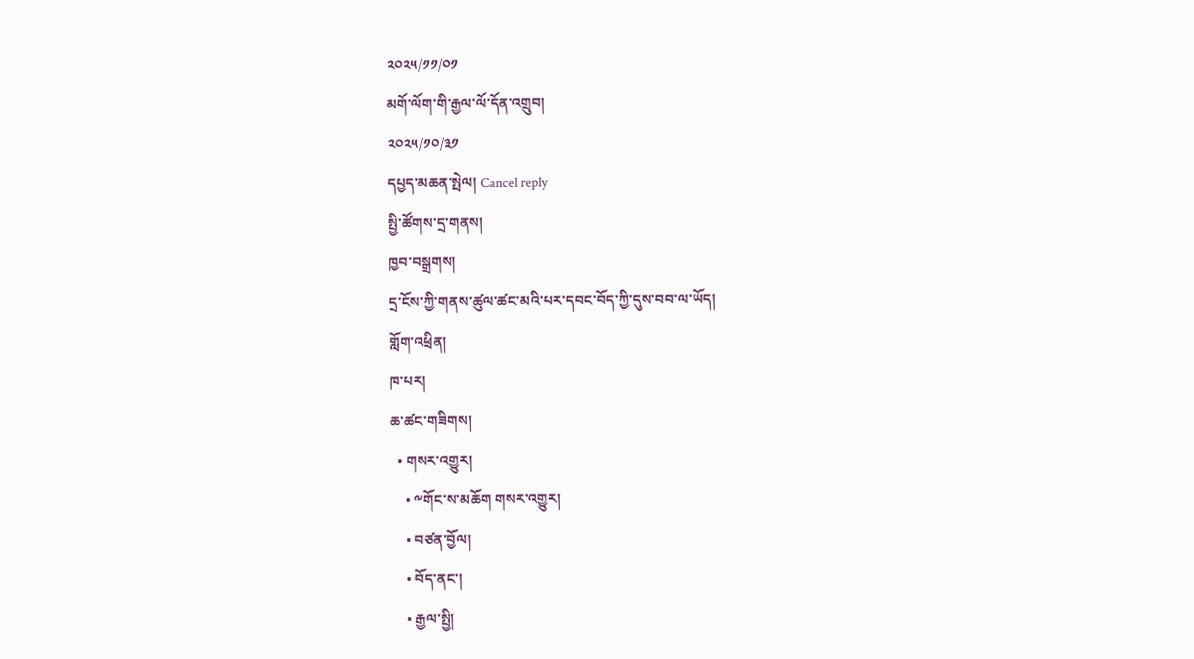༢༠༢༥/༡༡/༠༡
མགོ་ལོག་གི་རྒྱལ་ལོ་དོན་འགྲུབ།
༢༠༢༥/༡༠/༣༡
དཔྱད་མཆན་སྤེལ། Cancel reply
སྤྱི་ཚོགས་དྲ་གནས།
ཁྱབ་བསྒྲགས།
དྲ་ངོས་ཀྱི་གནས་ཚུལ་ཚང་མའི་པར་དབང་བོད་ཀྱི་དུས་བབ་ལ་ཡོད།
གློག་འཕྲིན།
ཁ་པར།
ཆ་ཚང་གཟིགས།
  • གསར་འགྱུར།
    • ༸གོང་ས་མཆོག གསར་འགྱུར།
    • བཙན་བྱོལ།
    • བོད་ནང་།
    • རྒྱལ་སྤྱི།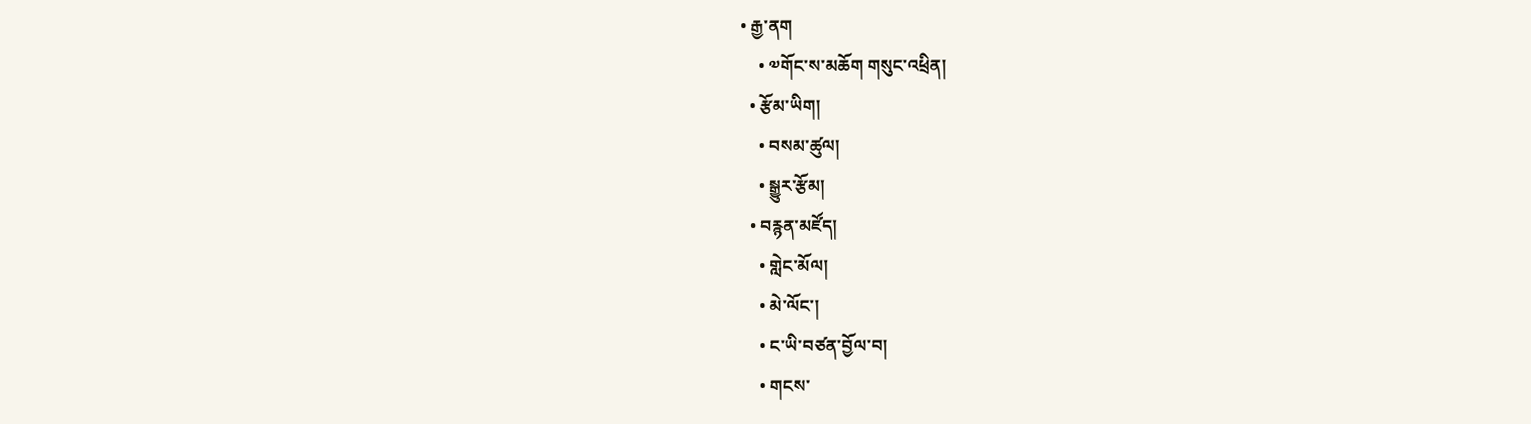• རྒྱ་ནག
    • ༧གོང་ས་མཆོག གསུང་འཕྲིན།
  • རྩོམ་ཡིག།
    • བསམ་ཚུལ།
    • སྒྱུར་རྩོམ།
  • བརྙན་མཛོད།
    • གླེང་མོལ།
    • མེ་ལོང་།
    • ང་ཡི་བཙན་བྱོལ་བ།
    • གངས་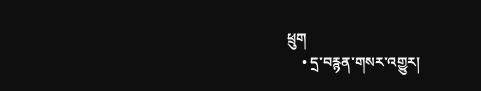ཕྲུག
    • དྲ་བརྙན་གསར་འགྱུར།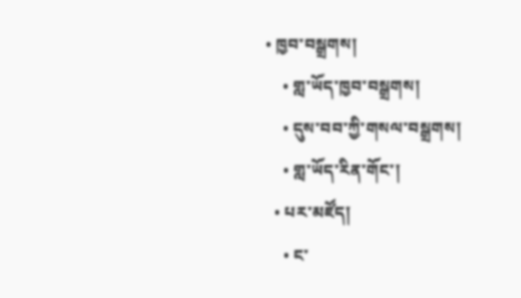• ཁྱབ་བསྒྲགས།
    • གླ་ཡོད་ཁྱབ་བསྒྲགས།
    • དུས་བབ་ཀྱི་གསལ་བསྒྲགས།
    • གླ་ཡོད་རིན་གོང་།
  • པར་མཛོད།
    • ང་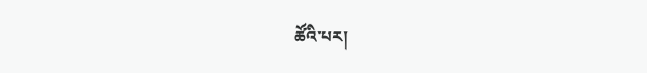ཚོའི་པར།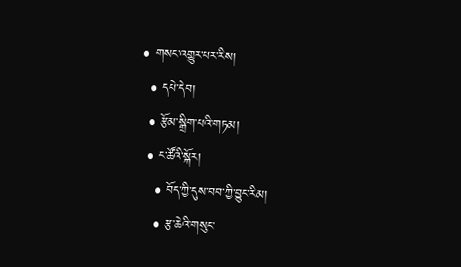• གསང་འགྱུར་པར་རིས།
  • དཔེ་དེབ།
  • རྩོམ་སྒྲིག་པའི་གཏམ།
  • ང་ཚོའི་སྐོར།
    • བོད་ཀྱི་དུས་བབ་ཀྱི་བྱུང་རིམ།
    • རྩ་ཆེའི་གསུང་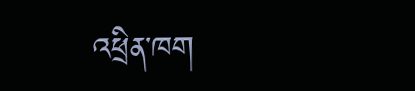འཕྲིན་ཁག